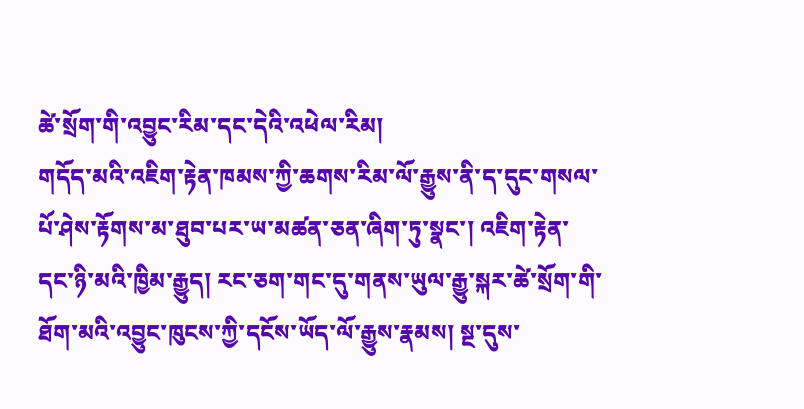ཚེ་སྲོག་གི་འབྱུང་རིམ་དང་དེའི་འཕེལ་རིམ།
གདོད་མའི་འཇིག་རྟེན་ཁམས་ཀྱི་ཆགས་རིམ་ལོ་རྒྱུས་ནི་ད་དུང་གསལ་པོ་ཤེས་རྟོགས་མ་ཐུབ་པར་ཡ་མཚན་ཅན་ཞིག་ཏུ་སྣང་། འཇིག་རྟེན་དང་ཉི་མའི་ཁྱིམ་རྒྱུད། རང་ཅག་གང་དུ་གནས་ཡུལ་རྒྱུ་སྐར་ཚེ་སྲོག་གི་ཐོག་མའི་འབྱུང་ཁུངས་ཀྱི་དངོས་ཡོད་ལོ་རྒྱུས་རྣམས། སྔ་དུས་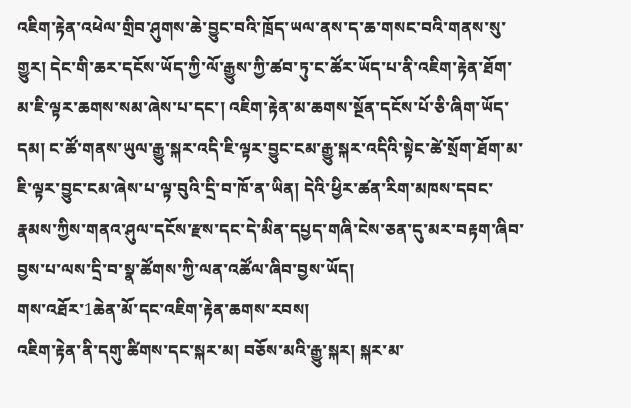འཇིག་རྟེན་འཕེལ་གྲིབ་ཤུགས་ཆེ་བྱུང་བའི་ཁྲོད་ཡལ་ནས་ད་ཆ་གསང་བའི་གནས་སུ་གྱུར། དེང་གི་ཆར་དངོས་ཡོད་ཀྱི་ལོ་རྒྱུས་ཀྱི་ཚབ་ཏུ་ང་ཚོར་ཡོད་པ་ནི་འཇིག་རྟེན་ཐོག་མ་ཇི་ལྟར་ཆགས་སམ་ཞེས་པ་དང་། འཇིག་རྟེན་མ་ཆགས་སྔོན་དངོས་པོ་ཅི་ཞིག་ཡོད་དམ། ང་ཚོ་གནས་ཡུལ་རྒྱུ་སྐར་འདི་ཇི་ལྟར་བྱུང་ངམ་རྒྱུ་སྐར་འདིའི་སྟེང་ཚེ་སྲོག་ཐོག་མ་ཇི་ལྟར་བྱུང་ངམ་ཞེས་པ་ལྟ་བུའི་དྲི་བ་ཁོ་ན་ཡིན། དེའི་ཕྱིར་ཚན་རིག་མཁས་དབང་རྣམས་ཀྱིས་གནའ་ཤུལ་དངོས་རྫས་དང་དེ་མིན་དཔྱད་གཞི་ངེས་ཅན་དུ་མར་བརྟག་ཞིབ་བྱས་པ་ལས་དྲི་བ་སྣ་ཚོགས་ཀྱི་ལན་འཚོལ་ཞིབ་བྱས་ཡོད།
གས་འཐོར་1ཆེན་མོ་དང་འཇིག་རྟེན་ཆགས་རབས།
འཇིག་རྟེན་ནི་དགུ་ཚིགས་དང་སྐར་མ། བཅོས་མའི་རྒྱུ་སྐར། སྐར་མ་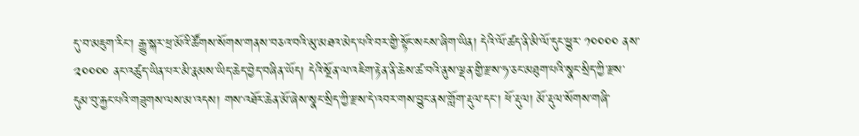དུ་བ་མཇུག་རིང་། རྒྱུ་སྐར་ཕྲ་མོའི་ཚོགས་སོགས་གནས་བཅའ་བའི་མུ་མཐའ་མེད་པའི་བར་གྱི་སྟོང་སངས་ཞིག་ཡིན། དེའི་ལོ་ཚད་ནི་མི་ལོ་དུང་ཕྱུར་ ༡༠༠༠༠ ནས་ ༢༠༠༠༠ ནང་འཚུད་ཡིན་པར་མི་རྣམས་ཡིད་ཆེད་བྱེད་བཞིན་ཡོད། དེའི་སྔོན་ལ་འཇིག་རྟེན་ནི་ཆེས་ཚ་བའི་ནུས་ལྡན་གྱི་རྫས་ཧ་ཅང་མཐུག་པའི་སྣང་སྲིད་ཀྱི་རྫས་དུམ་བུ་རྐྱང་པའི་གཟུགས་ལས་མ་འདས། གས་འཐོར་ཆེན་མོ་ཞེས་སྣང་སྲིད་ཀྱི་རྫས་དེ་འབར་གས་བྱུང་ནས་གློག་རྡུལ་དང་། ཕོ་རྡུལ། མོ་རྡུལ་སོགས་གཞི་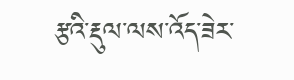རྩའི་རྡུལ་ལས་འོད་ཟེར་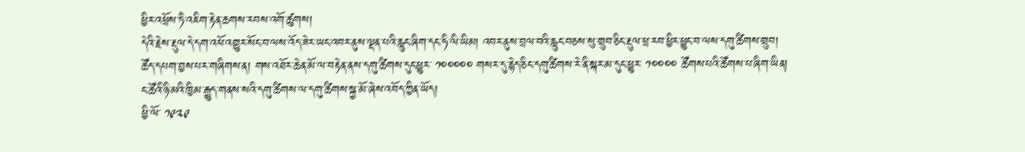ཕྱིར་འཕྲོས་ཏཻ་འཇིག་རྟེན་ཆགས་རབས་འགོ་ཚུགས།
དེའི་རྗེས་རྡུལ་དེ་དག་འཕོ་འགྱུར་སོང་བ་ལས་འོད་ཟེར་ཡང་འབར་ནུས་ལྡན་པའི་རླུང་ཞིག་དང་ཧི་ལི་ཡིམ། འབར་ནུས་བྲལ་བའི་རླུང་བཅས་སུ་གྲུབ་ཅིང་རྡུལ་ཕྲ་རབ་ཕྱིར་ཕྱུང་བ་ལས་དགུ་ཚིགས་གྲུབ། ཚོད་དཔག་བྱས་པར་གཞིགས་ན། གས་འཐོར་ཆེན་མོ་ལ་བརྟེན་ནས་དགུ་ཚིགས་དུང་ཕྱུར་ ༡༠༠༠༠༠ གསར་དུ་རྙེད་ཅིང་དགུ་ཚིགས་རེ་ནི་སྐར་མ་དུང་ཕྱུར་ ༡༠༠༠༠ ཚོགས་པའི་ཚོགས་པ་ཞིག་ཡིན། ང་ཚོའི་ཉི་མའི་ཁྱིམ་རྒྱུད་གནས་སའི་དགུ་ཚིགས་ལ་དགུ་ཚིགས་སྐྱ་མོ་ཞེས་འབོད་ཀྱིན་ཡོད།
ཕྱི་ལོ་ ༡༩༢༩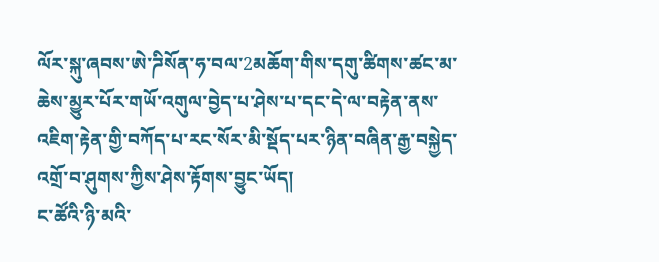ལོར་སྐུ་ཞབས་ཨེ་ཌིསོན་ཧ་བལ་2མཆོག་གིས་དགུ་ཚིགས་ཚང་མ་ཆེས་མྱུར་པོར་གཡོ་འགུལ་བྱེད་པ་ཤེས་པ་དང་དེ་ལ་བརྟེན་ནས་འཇིག་རྟེན་གྱི་བཀོད་པ་རང་སོར་མི་སྡོད་པར་ཉིན་བཞིན་རྒྱ་བསྐྱེད་འགྲོ་བ་ཤུགས་ཀྱིས་ཤེས་རྟོགས་བྱུང་ཡོད།
ང་ཚོའི་ཉི་མའི་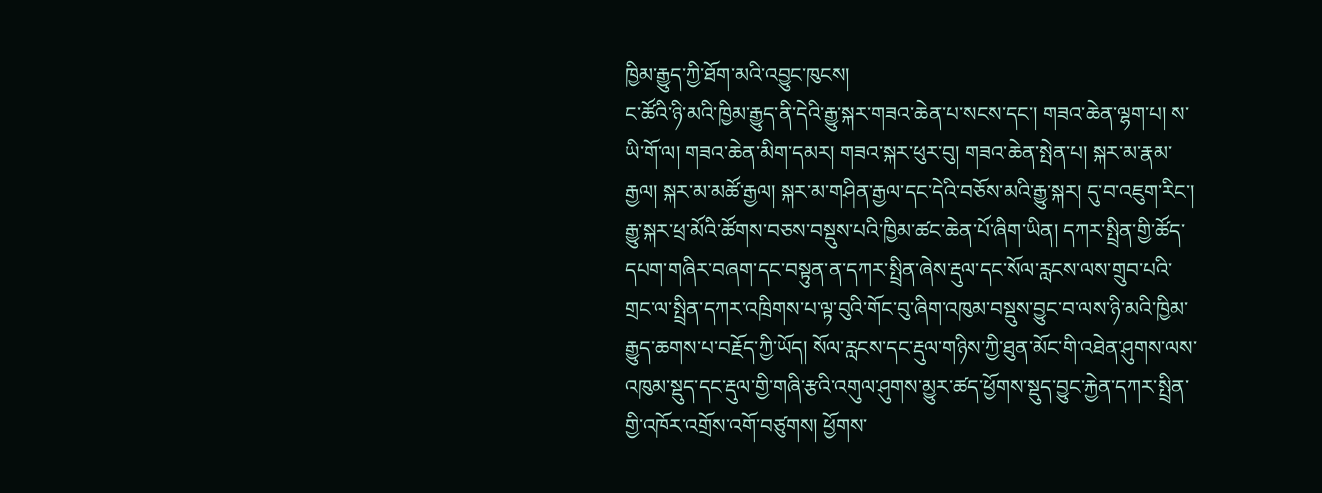ཁྱིམ་རྒྱུད་ཀྱི་ཐོག་མའི་འབྱུང་ཁུངས།
ང་ཚོའི་ཉི་མའི་ཁྱིམ་རྒྱུད་ནི་དེའི་རྒྱུ་སྐར་གཟའ་ཆེན་པ་སངས་དང་། གཟའ་ཆེན་ལྷག་པ། ས་ཡི་གོ་ལ། གཟའ་ཆེན་མིག་དམར། གཟའ་སྐར་ཕུར་བུ། གཟའ་ཆེན་སྤེན་པ། སྐར་མ་རྣམ་རྒྱལ། སྐར་མ་མཚོ་རྒྱལ། སྐར་མ་གཤིན་རྒྱལ་དང་དེའི་བཅོས་མའི་རྒྱུ་སྐར། དུ་བ་འཇུག་རིང་། རྒྱུ་སྐར་ཕྲ་མོའི་ཚོགས་བཅས་བསྡུས་པའི་ཁྱིམ་ཚང་ཆེན་པོ་ཞིག་ཡིན། དཀར་སྤྲིན་གྱི་ཚོད་དཔག་གཞིར་བཞག་དང་བསྟུན་ན་དཀར་སྤྲིན་ཞེས་རྡུལ་དང་སོལ་རླངས་ལས་གྲུབ་པའི་གྲང་ལ་སྤྲིན་དཀར་འཁྲིགས་པ་ལྟ་བུའི་གོང་བུ་ཞིག་འཁུམ་བསྡུས་བྱུང་བ་ལས་ཉི་མའི་ཁྱིམ་རྒྱུད་ཆགས་པ་བརྗོད་ཀྱི་ཡོད། སོལ་རླངས་དང་རྡུལ་གཉིས་ཀྱི་ཐུན་མོང་གི་འཐེན་ཤུགས་ལས་འཁུམ་སྡུད་དང་རྡུལ་གྱི་གཞི་རྩའི་འགུལ་ཤུགས་མྱུར་ཚད་ཕྱོགས་སྡུད་བྱུང་རྐྱེན་དཀར་སྤྲིན་གྱི་འཁོར་འགྲོས་འགོ་བཙུགས། ཕྱོགས་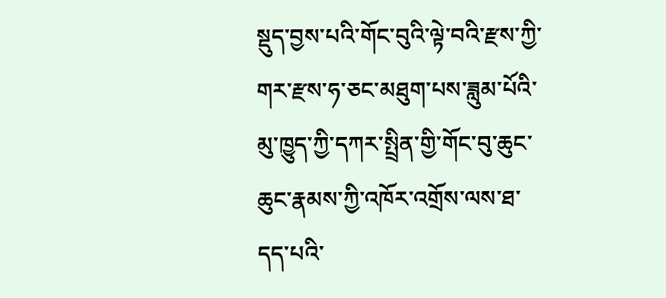སྡུད་བྱས་པའི་གོང་བུའི་ལྟེ་བའི་རྫས་ཀྱི་གར་རྫས་ཧ་ཅང་མཐུག་པས་ཟླུམ་པོའི་མུ་ཁྱུད་ཀྱི་དཀར་སྤྲིན་གྱི་གོང་བུ་ཆུང་ཆུང་རྣམས་ཀྱི་འཁོར་འགྲོས་ལས་ཐ་དད་པའི་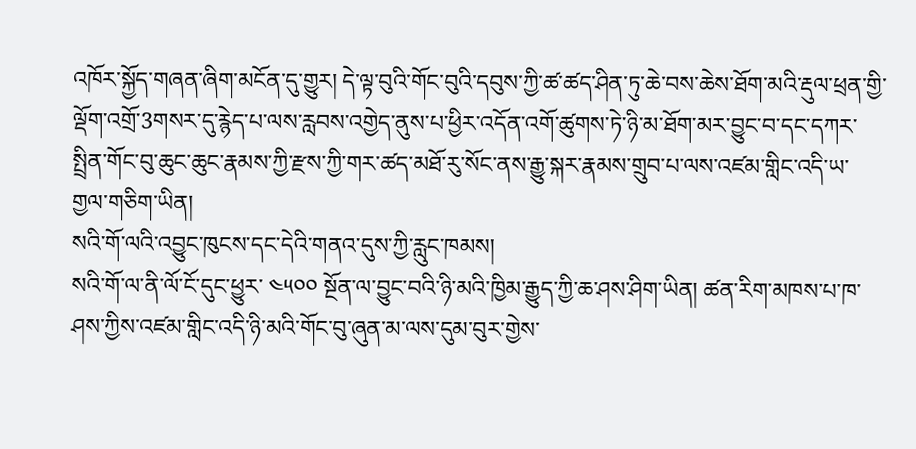འཁོར་སྐྱོད་གཞན་ཞིག་མངོན་དུ་གྱུར། དེ་ལྟ་བུའི་གོང་བུའི་དབུས་ཀྱི་ཚ་ཚད་ཤིན་ཏུ་ཆེ་བས་ཆེས་ཐོག་མའི་རྡུལ་ཕྲན་གྱི་ལྡོག་འགྲོ་3གསར་དུ་རྙེད་པ་ལས་རླབས་འགྱེད་ནུས་པ་ཕྱིར་འདོན་འགོ་ཚུགས་ཏེ་ཉི་མ་ཐོག་མར་བྱུང་བ་དང་དཀར་སྤྲིན་གོང་བུ་ཆུང་ཆུང་རྣམས་ཀྱི་རྫས་ཀྱི་གར་ཚད་མཐོ་རུ་སོང་ནས་རྒྱུ་སྐར་རྣམས་གྲུབ་པ་ལས་འཛམ་གླིང་འདི་ཡ་གྱལ་གཅིག་ཡིན།
སའི་གོ་ལའི་འབྱུང་ཁུངས་དང་དེའི་གནའ་དུས་ཀྱི་རླུང་ཁམས།
སའི་གོ་ལ་ནི་ལོ་ངོ་དུང་ཕྱུར་ ༤༥༠༠ སྔོན་ལ་བྱུང་བའི་ཉི་མའི་ཁྱིམ་རྒྱུད་ཀྱི་ཆ་ཤས་ཤིག་ཡིན། ཚན་རིག་མཁས་པ་ཁ་ཤས་ཀྱིས་འཛམ་གླིང་འདི་ཉི་མའི་གོང་བུ་ཞུན་མ་ལས་དུམ་བུར་གྱེས་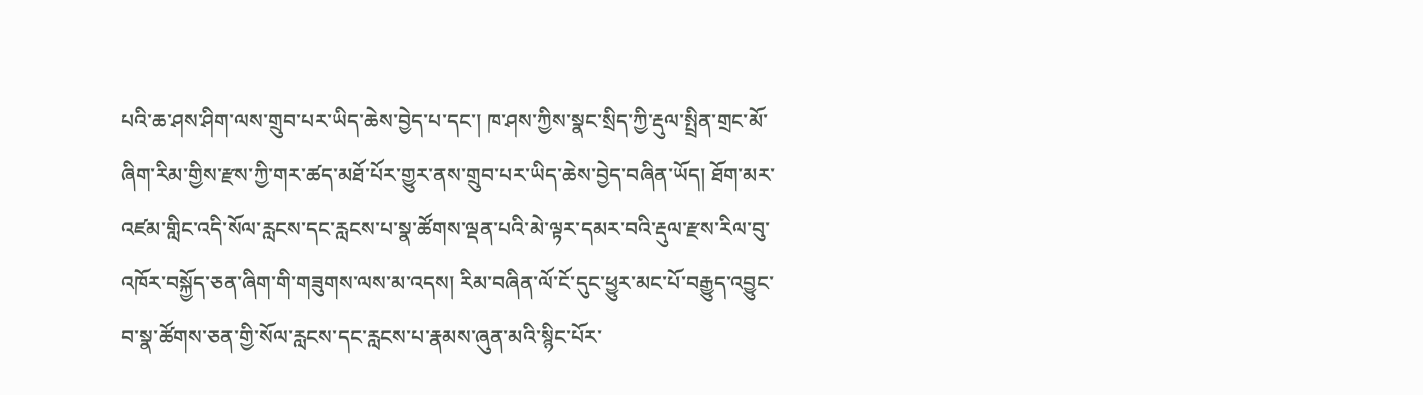པའི་ཆ་ཤས་ཤིག་ལས་གྲུབ་པར་ཡིད་ཆེས་བྱེད་པ་དང་། ཁ་ཤས་ཀྱིས་སྣང་སྲིད་ཀྱི་རྡུལ་སྤྲིན་གྲང་མོ་ཞིག་རིམ་གྱིས་རྫས་ཀྱི་གར་ཚད་མཐོ་པོར་གྱུར་ནས་གྲུབ་པར་ཡིད་ཆེས་བྱེད་བཞིན་ཡོད། ཐོག་མར་འཛམ་གླིང་འདི་སོལ་རླངས་དང་རླངས་པ་སྣ་ཚོགས་ལྡན་པའི་མེ་ལྟར་དམར་བའི་རྡུལ་རྫས་རིལ་བུ་འཁོར་བསྐྱོད་ཅན་ཞིག་གི་གཟུགས་ལས་མ་འདས། རིམ་བཞིན་ལོ་ངོ་དུང་ཕྱུར་མང་པོ་བརྒྱུད་འབྱུང་བ་སྣ་ཚོགས་ཅན་གྱི་སོལ་རླངས་དང་རླངས་པ་རྣམས་ཞུན་མའི་སྙིང་པོར་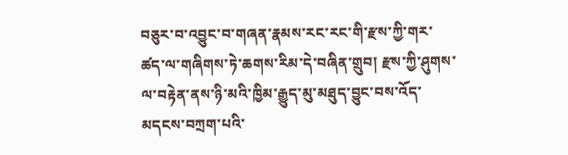བཅུར་བ་འབྱུང་བ་གཞན་རྣམས་རང་རང་གི་རྫས་ཀྱི་གར་ཚད་ལ་གཞིགས་ཏེ་ཆགས་རིམ་དེ་བཞིན་གྲུབ། རྫས་ཀྱི་ཤུགས་ལ་བརྟེན་ནས་ཉི་མའི་ཁྱིམ་རྒྱུད་མུ་མཐུད་བྱུང་བས་འོད་མདངས་བཀྲག་པའི་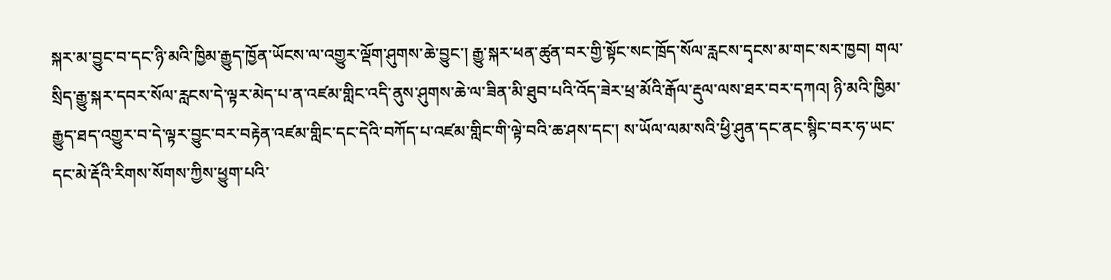སྐར་མ་བྱུང་བ་དང་ཉི་མའི་ཁྱིམ་རྒྱུད་ཁྱོན་ཡོངས་ལ་འགྱུར་ལྡོག་ཤུགས་ཆེ་བྱུང་། རྒྱུ་སྐར་ཕན་ཚུན་བར་གྱི་སྟོང་སང་ཁྲོད་སོལ་རླངས་དྭངས་མ་གང་སར་ཁྱབ། གལ་སྲིད་རྒྱུ་སྐར་དབར་སོལ་རླངས་དེ་ལྟར་མེད་པ་ན་འཛམ་གླིང་འདི་ནུས་ཤུགས་ཆེ་ལ་ཟིན་མི་ཐུབ་པའི་འོད་ཟེར་ཕྲ་མོའི་རྒོལ་རྡུལ་ལས་ཐར་བར་དཀའ། ཉི་མའི་ཁྱིམ་རྒྱུད་ཐད་འགྱུར་བ་དེ་ལྟར་བྱུང་བར་བརྟེན་འཛམ་གླིང་དང་དེའི་བཀོད་པ་འཛམ་གླིང་གི་ལྟེ་བའི་ཆ་ཤས་དང་། ས་ཡོལ་ལམ་སའི་ཕྱི་ཤུན་དང་ནང་སྙིང་བར་ཧ་ཡང་དང་མེ་རྡོའི་རིགས་སོགས་ཀྱིས་ཕྱུག་པའི་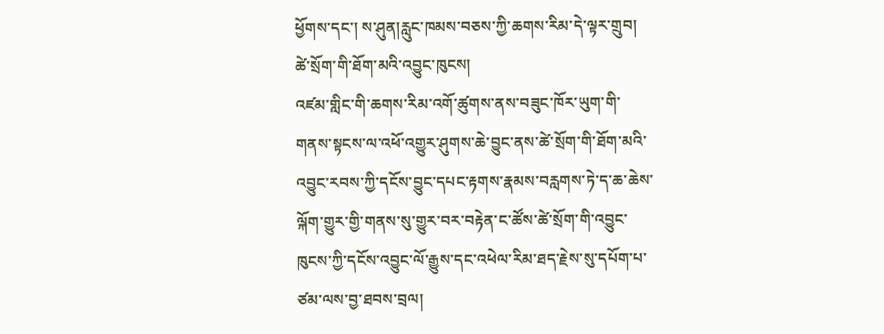ཕྱོགས་དང་། ས་ཤུན།རླུང་ཁམས་བཅས་ཀྱི་ཆགས་རིམ་དེ་ལྟར་གྲུབ།
ཚེ་སྲོག་གི་ཐོག་མའི་འབྱུང་ཁུངས།
འཛམ་གླིང་གི་ཆགས་རིམ་འགོ་ཚུགས་ནས་བཟུང་ཁོར་ཡུག་གི་གནས་སྟངས་ལ་འཕོ་འགྱུར་ཤུགས་ཆེ་བྱུང་ནས་ཚེ་སྲོག་གི་ཐོག་མའི་འབྱུང་རབས་ཀྱི་དངོས་བྱུང་དཔང་རྟགས་རྣམས་བརླགས་ཏེ་ད་ཆ་ཆེས་ལྐོག་གྱུར་གྱི་གནས་སུ་གྱུར་བར་བརྟེན་ང་ཚོས་ཚེ་སྲོག་གི་འབྱུང་ཁུངས་ཀྱི་དངོས་འབྱུང་ལོ་རྒྱུས་དང་འཕེལ་རིམ་ཐད་རྗེས་སུ་དཔོག་པ་ཙམ་ལས་བྱ་ཐབས་བྲལ།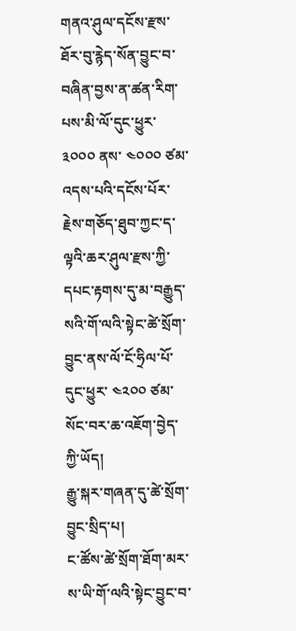གནའ་ཤུལ་དངོས་རྫས་ཐོར་བུ་རྙེད་སོན་བྱུང་བ་བཞིན་བྱས་ན་ཚན་རིག་པས་མི་ལོ་དུང་ཕྱུར་ ༣༠༠༠ ནས་ ༤༠༠༠ ཙམ་འདས་པའི་དངོས་པོར་རྗེས་གཅོད་ཐུབ་ཀྱང་ད་ལྟའི་ཆར་ཤུལ་རྫས་ཀྱི་དཔང་རྟགས་དུ་མ་བརྒྱུད་སའི་གོ་ལའི་སྟེང་ཚེ་སྲོག་བྱུང་ནས་ལོ་ངོ་ཧྲིལ་པོ་དུང་ཕྱུར་ ༤༢༠༠ ཙམ་སོང་བར་ཆ་འཇོག་བྱེད་ཀྱི་ཡོད།
རྒྱུ་སྐར་གཞན་དུ་ཚེ་སྲོག་བྱུང་སྲིད་པ།
ང་ཚོས་ཚེ་སྲོག་ཐོག་མར་ས་ཡི་གོ་ལའི་སྟེང་བྱུང་བ་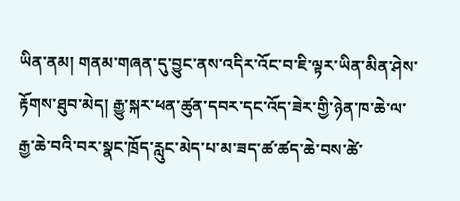ཡིན་ནམ། གནམ་གཞན་དུ་བྱུང་ནས་འདིར་འོང་བ་ཇི་ལྟར་ཡིན་མིན་ཤེས་རྟོགས་ཐུབ་མེད། རྒྱུ་སྐར་ཕན་ཚུན་དབར་དང་འོད་ཟེར་གྱི་ཉེན་ཁ་ཆེ་ལ་རྒྱ་ཆེ་བའི་བར་སྣང་ཁྲོད་རླུང་མེད་པ་མ་ཟད་ཚ་ཚད་ཆེ་བས་ཚེ་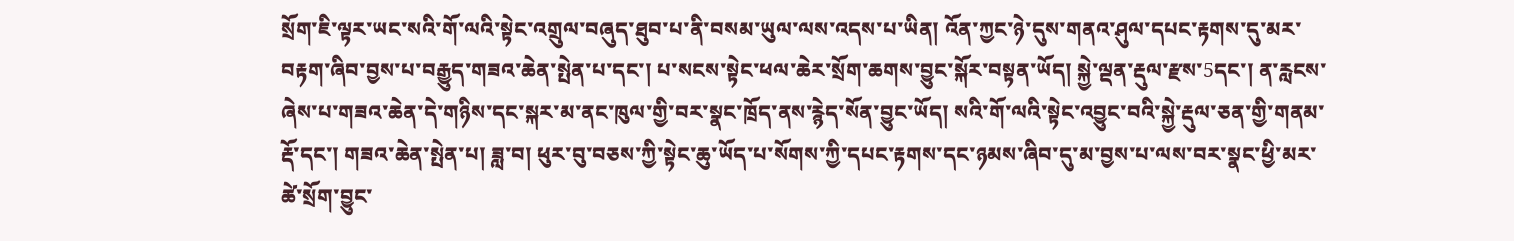སྲོག་ཇི་ལྟར་ཡང་སའི་གོ་ལའི་སྟེང་འགྲུལ་བཞུད་ཐུབ་པ་ནི་བསམ་ཡུལ་ལས་འདས་པ་ཡིན། འོན་ཀྱང་ཉེ་དུས་གནའ་ཤུལ་དཔང་རྟགས་དུ་མར་བརྟག་ཞིབ་བྱས་པ་བརྒྱུད་གཟའ་ཆེན་སྤེན་པ་དང་། པ་སངས་སྟེང་ཕལ་ཆེར་སྲོག་ཆགས་བྱུང་སྐོར་བསྟན་ཡོད། སྐྱེ་ལྡན་རྡུལ་རྫས་5དང་། ན་རླངས་ཞེས་པ་གཟའ་ཆེན་དེ་གཉིས་དང་སྐར་མ་ནང་ཁུལ་གྱི་བར་སྣང་ཁྲོད་ནས་རྙེད་སོན་བྱུང་ཡོད། སའི་གོ་ལའི་སྟེང་འབྱུང་བའི་སྐྱེ་རྡུལ་ཅན་གྱི་གནམ་རྡོ་དང་། གཟའ་ཆེན་སྤེན་པ། ཟླ་བ། ཕུར་བུ་བཅས་ཀྱི་སྟེང་ཆུ་ཡོད་པ་སོགས་ཀྱི་དཔང་རྟགས་དང་ཉམས་ཞིབ་དུ་མ་བྱས་པ་ལས་བར་སྣང་ཕྱི་མར་ཚེ་སྲོག་བྱུང་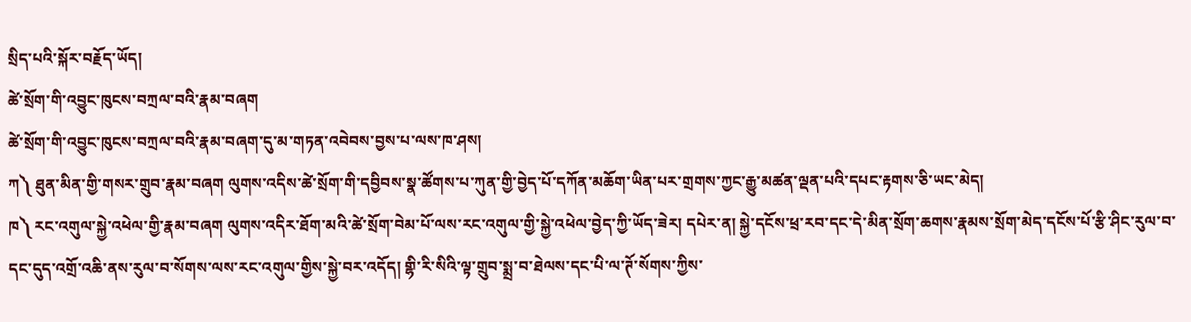སྲིད་པའི་སྐོར་བརྗོད་ཡོད།
ཚེ་སྲོག་གི་འབྱུང་ཁུངས་བཀྲལ་བའི་རྣམ་བཞག
ཚེ་སྲོག་གི་འབྱུང་ཁུངས་བཀྲལ་བའི་རྣམ་བཞག་དུ་མ་གཏན་འབེབས་བྱས་པ་ལས་ཁ་ཤས།
ཀ༽ ཐུན་མིན་གྱི་གསར་གྲུབ་རྣམ་བཞག ལུགས་འདིས་ཚེ་སྲོག་གི་དབྱིབས་སྣ་ཚོགས་པ་ཀུན་གྱི་བྱེད་པོ་དཀོན་མཆོག་ཡིན་པར་གྲགས་ཀྱང་རྒྱུ་མཚན་ལྡན་པའི་དཔང་རྟགས་ཅི་ཡང་མེད།
ཁ༽ རང་འགུལ་སྐྱེ་འཕེལ་གྱི་རྣམ་བཞག ལུགས་འདིར་ཐོག་མའི་ཚེ་སྲོག་བེམ་པོ་ལས་རང་འགུལ་གྱི་སྐྱེ་འཕེལ་བྱེད་ཀྱི་ཡོད་ཟེར། དཔེར་ན། སྐྱེ་དངོས་ཕྲ་རབ་དང་དེ་མིན་སྲོག་ཆགས་རྣམས་སྲོག་མེད་དངོས་པོ་རྩི་ཤིང་རུལ་བ་དང་དུད་འགྲོ་འཆི་ནས་རུལ་བ་སོགས་ལས་རང་འགུལ་གྱིས་སྐྱེ་བར་འདོད། གྷི་རི་སིའི་ལྟ་གྲུབ་སྨྲ་བ་ཐེལས་དང་པི་ལ་ཊོ་སོགས་ཀྱིས་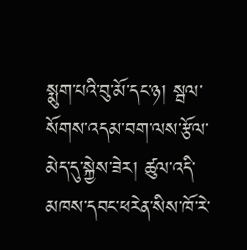སྨུག་པའི་བུ་མོ་དང་ཉ། སྦལ་སོགས་འདམ་བག་ལས་རྩོལ་མེད་དུ་སྐྱེས་ཟེར། ཚུལ་འདི་མཁས་དབང་ཕརེན་སིས་ཁོ་རེ་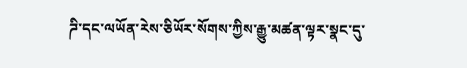ཌི་དང་ལཡོན་རེས་ཅིཡོར་སོགས་ཀྱིས་རྒྱུ་མཚན་ལྟར་སྣང་དུ་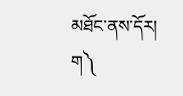མཐོང་ནས་དོར།
ག༽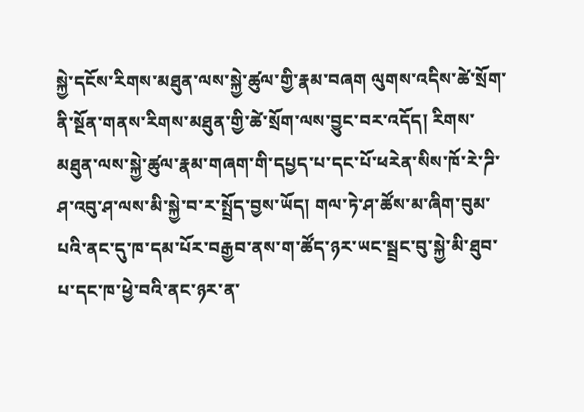སྐྱེ་དངོས་རིགས་མཐུན་ལས་སྐྱེ་ཚུལ་གྱི་རྣམ་བཞག ལུགས་འདིས་ཚེ་སྲོག་ནི་སྔོན་གནས་རིགས་མཐུན་གྱི་ཚེ་སྲོག་ལས་བྱུང་བར་འདོད། རིགས་མཐུན་ལས་སྐྱེ་ཚུལ་རྣམ་གཞག་གི་དཔྱད་པ་དང་པོ་ཕརེན་སིས་ཁོ་རེ་ཌི་ཤ་འབུ་ཤ་ལས་མི་སྐྱེ་བ་ར་སྤྲོད་བྱས་ཡོད། གལ་ཏེ་ཤ་ཚོས་མ་ཞིག་བུམ་པའི་ནང་དུ་ཁ་དམ་པོར་བརྒྱབ་ནས་ག་ཚོད་ཉར་ཡང་སྦྲང་བུ་སྐྱེ་མི་ཐུབ་པ་དང་ཁ་ཕྱེ་བའི་ནང་ཉར་ན་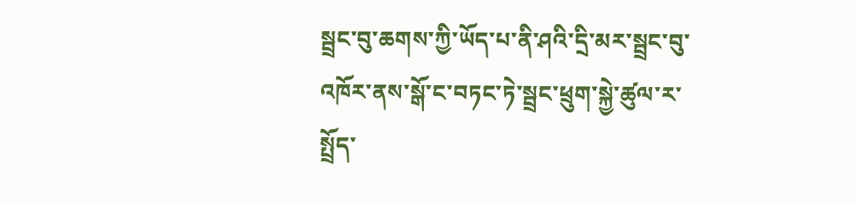སྦྲང་བུ་ཆགས་ཀྱི་ཡོད་པ་ནི་ཤའི་དྲི་མར་སྦྲང་བུ་འཁོར་ནས་སྒོ་ང་བཏང་ཏེ་སྦྲང་ཕྲུག་སྐྱེ་ཚུལ་ར་སྤྲོད་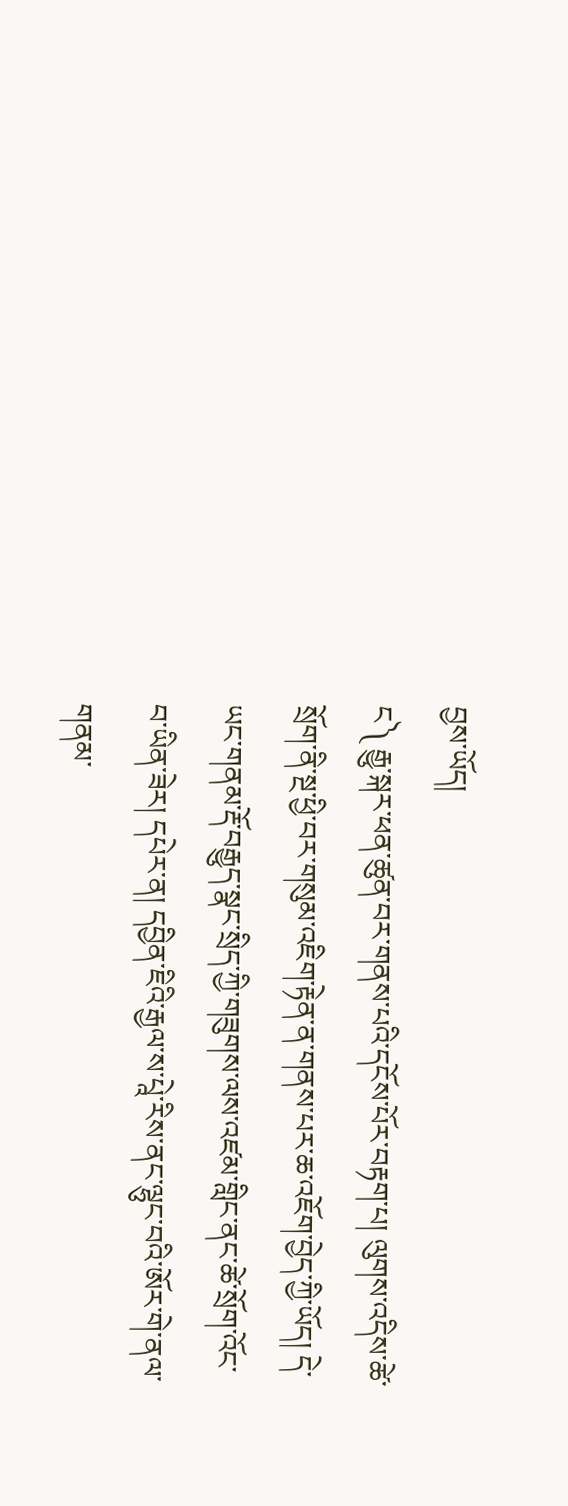བྱས་ཡོད།
ང༽ རྒྱུ་སྐར་ཕན་ཚུན་བར་གནས་པའི་དངོས་པོར་བརྟག་པ། ལུགས་འདིས་ཚེ་སྲོག་ནི་སྔ་ཕྱི་བར་གསུམ་འཇིག་རྟེན་ན་གནས་པར་ཆ་འཇོག་བྱེད་ཀྱི་ཡོད། དེ་ཡང་གནམ་རྡོ་བརྒྱུད་སྣང་སྲིད་ཀྱི་གཟུགས་ལས་འཛམ་གླིང་ནང་ཚེ་སྲོག་འོང་བ་ཡིན་ཟེར། དཔེར་ན། དབྱིན་ཇིའི་རྒྱལ་ས་པཱེ་རིས་ནང་ལྷུང་བའི་ཨོར་གེ་ནལ་གནམ་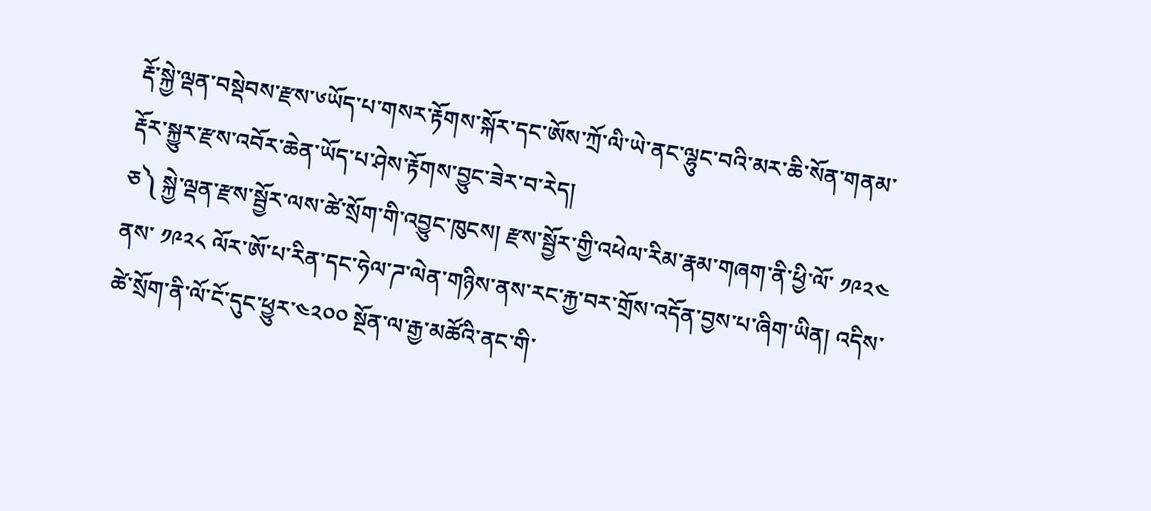རྡོ་སྐྱེ་ལྡན་བསྡེབས་རྫས་༦ཡོད་པ་གསར་རྟོགས་སྐོར་དང་ཨོས་ཀྲོ་ལི་ཡེ་ནང་ལྷུང་བའི་མར་ཆི་སོན་གནམ་རྡོར་སྐྱུར་རྫས་འབོར་ཆེན་ཡོད་པ་ཤེས་རྟོགས་བྱུང་ཟེར་བ་རེད།
ཅ༽ སྐྱེ་ལྡན་རྫས་སྦྱོར་ལས་ཚེ་སྲོག་གི་འབྱུང་ཁུངས། རྫས་སྦྱོར་གྱི་འཕེལ་རིམ་རྣམ་གཞག་ནི་ཕྱི་ལོ་ ༡༩༢༤ ནས་ ༡༩༢༨ ལོར་ཨོ་པ་རིན་དང་ཧེལ་ཌ་ལེན་གཉིས་ནས་རང་རྐྱ་བར་གྲོས་འདོན་བྱས་པ་ཞིག་ཡིན། འདིས་ཚེ་སྲོག་ནི་ལོ་ངོ་དུང་ཕྱུར་༤༢༠༠ སྔོན་ལ་རྒྱ་མཚོའི་ནང་གི་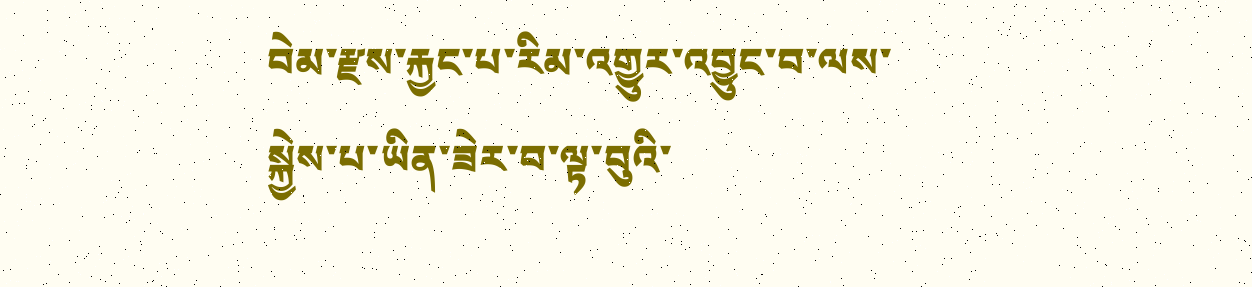བེམ་རྫས་རྐྱང་པ་རིམ་འགྱུར་འབྱུང་བ་ལས་སྐྱེས་པ་ཡིན་ཟེར་བ་ལྟ་བུའི་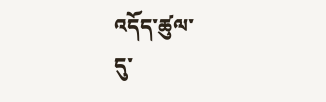འདོད་ཚུལ་
དུ་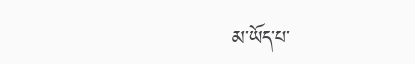མ་ཡོད་པ་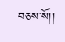བཅས་སོ།།